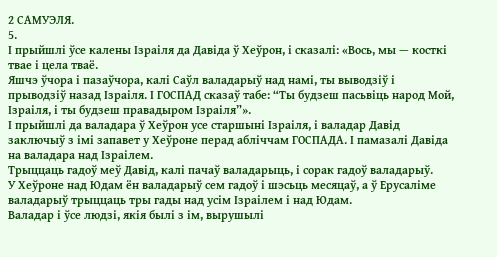2 САМУЭЛЯ.
5.
І прыйшлі ўсе калены Ізраіля да Давіда ў Хеўрон, і сказалі: «Вось, мы — косткі твае і цела тваё.
Яшчэ ўчора і пазаўчора, калі Саўл валадарыў над намі, ты выводзіў і прыводзіў назад Ізраіля. І ГОСПАД сказаў табе: “Ты будзеш пасьвіць народ Мой, Ізраіля, і ты будзеш правадыром Ізраіля”».
І прыйшлі да валадара ў Хеўрон усе старшыні Ізраіля, і валадар Давід заключыў з імі запавет у Хеўроне перад абліччам ГОСПАДА. І памазалі Давіда на валадара над Ізраілем.
Трыццаць гадоў меў Давід, калі пачаў валадарыць, і сорак гадоў валадарыў.
У Хеўроне над Юдам ён валадарыў сем гадоў і шэсьць месяцаў, а ў Ерусаліме валадарыў трыццаць тры гады над усім Ізраілем і над Юдам.
Валадар і ўсе людзі, якія былі з ім, вырушылі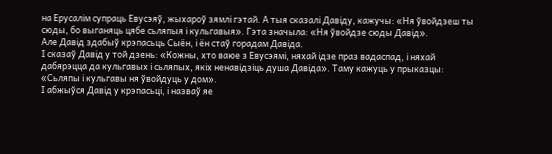на Ерусалім супраць Евусэяў, жыхароў зямлі гэтай. А тыя сказалі Давіду, кажучы: «Ня ўвойдзеш ты сюды, бо выганяць цябе сьляпыя і кульгавыя». Гэта значыла: «Ня ўвойдзе сюды Давід».
Але Давід здабыў крэпасьць Сыён, і ён стаў горадам Давіда.
І сказаў Давід у той дзень: «Кожны, хто ваюе з Евусэямі, няхай ідзе праз вадаспад, і няхай дабярэцца да кульгавых і сьляпых, якіх ненавідзіць душа Давіда». Таму кажуць у прыказцы: «Сьляпы і кульгавы ня ўвойдуць у дом».
І абжыўся Давід у крэпасьці, і назваў яе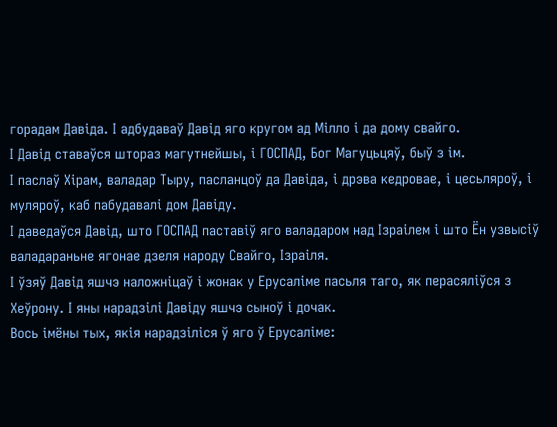горадам Давіда. І адбудаваў Давід яго кругом ад Мілло і да дому свайго.
І Давід ставаўся штораз магутнейшы, і ГОСПАД, Бог Магуцьцяў, быў з ім.
І паслаў Хірам, валадар Тыру, пасланцоў да Давіда, і дрэва кедровае, і цесьляроў, і муляроў, каб пабудавалі дом Давіду.
І даведаўся Давід, што ГОСПАД паставіў яго валадаром над Ізраілем і што Ён узвысіў валадараньне ягонае дзеля народу Свайго, Ізраіля.
І ўзяў Давід яшчэ наложніцаў і жонак у Ерусаліме пасьля таго, як перасяліўся з Хеўрону. І яны нарадзілі Давіду яшчэ сыноў і дочак.
Вось імёны тых, якія нарадзіліся ў яго ў Ерусаліме: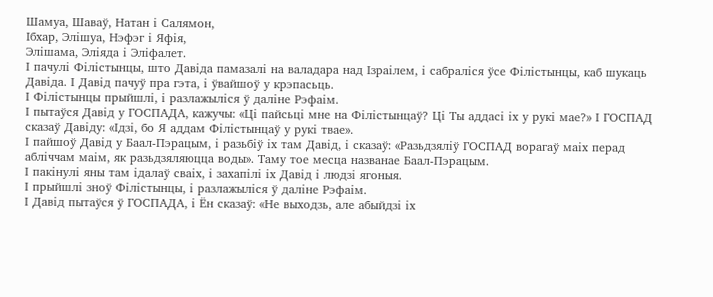Шамуа, Шаваў, Натан і Салямон,
Ібхар, Элішуа, Нэфэг і Яфія,
Элішама, Эліяда і Эліфалет.
І пачулі Філістынцы, што Давіда памазалі на валадара над Ізраілем, і сабраліся ўсе Філістынцы, каб шукаць Давіда. І Давід пачуў пра гэта, і ўвайшоў у крэпасьць.
І Філістынцы прыйшлі, і разлажыліся ў даліне Рэфаім.
І пытаўся Давід у ГОСПАДА, кажучы: «Ці пайсьці мне на Філістынцаў? Ці Ты аддасі іх у рукі мае?» І ГОСПАД сказаў Давіду: «Ідзі, бо Я аддам Філістынцаў у рукі твае».
І пайшоў Давід у Баал-Пэрацым, і разьбіў іх там Давід, і сказаў: «Разьдзяліў ГОСПАД ворагаў маіх перад абліччам маім, як разьдзяляюцца воды». Таму тое месца названае Баал-Пэрацым.
І пакінулі яны там ідалаў сваіх, і захапілі іх Давід і людзі ягоныя.
І прыйшлі зноў Філістынцы, і разлажыліся ў даліне Рэфаім.
І Давід пытаўся ў ГОСПАДА, і Ён сказаў: «Не выходзь, але абыйдзі іх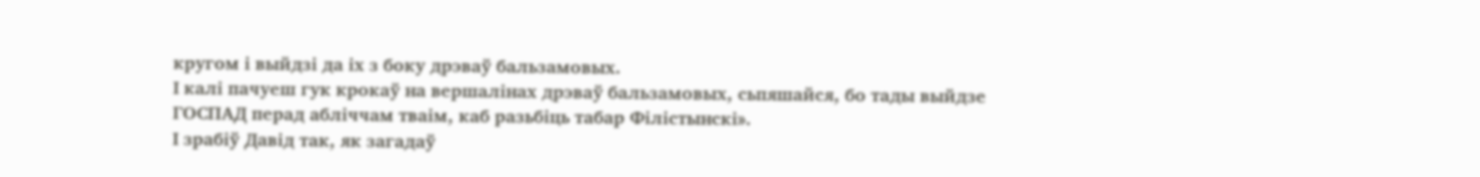кругом і выйдзі да іх з боку дрэваў бальзамовых.
І калі пачуеш гук крокаў на вершалінах дрэваў бальзамовых, сьпяшайся, бо тады выйдзе ГОСПАД перад абліччам тваім, каб разьбіць табар Філістынскі».
І зрабіў Давід так, як загадаў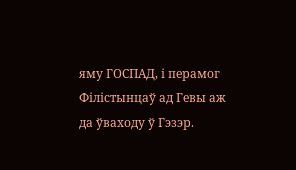яму ГОСПАД, і перамог Філістынцаў ад Гевы аж да ўваходу ў Гэзэр.